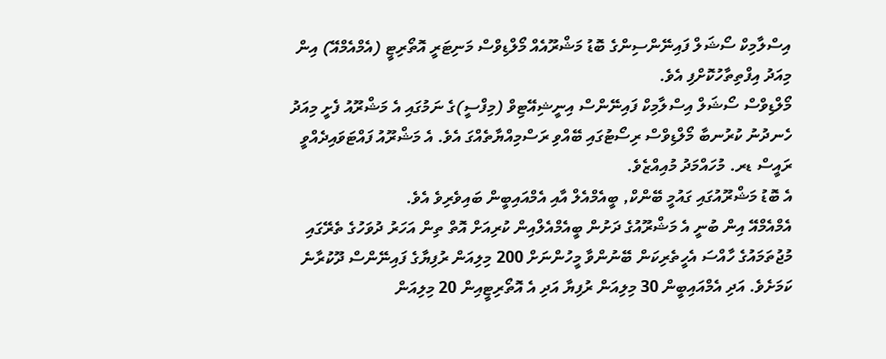އިސްލާމިކް ސޯޝަލް ފައިނޭންސިންގެ ބޮޑު މަޝްރޫއެއް މޯލްޑިވްސް މަނިޓަރީ އޮތޯރިޓީ (އެމްއެމްއޭ) އިން މިއަދު އިފްތިތާހުކޮށްފި އެވެ.
މޯލްޑިވްސް ސޯޝަލް އިސްލާމިކް ފައިނޭންސް އިނީޝިއޭޓިވް (މިފްސީ)ގެ ނަމުގައި އެ މަޝްރޫއު ފެށީ މިއަދު ހެނދުނު ކުރުނބާ މޯލްޑިވްސް ރިސޯޓުގައި ބޭއްވި ރަސްމިއްޔާތެއްގަ އެވެ. އެ މަޝްރޫއު ފައްޓަވައިދެއްވީ ރައީސް ޑރ. މުހައްމަދު މުއިއްޒެވެ.
އެ ބޮޑު މަޝްރޫއުގައި ގައުމީ ބޭންކް, ބީއެމްއެލް އާއި އެމްއައިބީން ބައިވެރިވެ އެވެ.
އެމްއެމްއޭ އިން ބުނީ އެ މަޝްރޫއުގެ ދަށުން ބީއެމްއެލްއިން ކުރިއަށް އޮތް ތިން އަހަރު ދުވަހުގެ ތެރޭގައި މުޖުތަމައުގެ ހާއްސަ އެހީތެރިކަން ބޭނުންވާ މީހުންނަށް 200 މިލިއަން ރުފިޔާގެ ފައިނޭންސް ދޫކުރާނެ ކަމަށެވެ. އަދި އެމްއައިބީން 30 މިލިއަން ރުފިޔާ އަދި އެ އޮތޯރިޓީއިން 20 މިލިއަން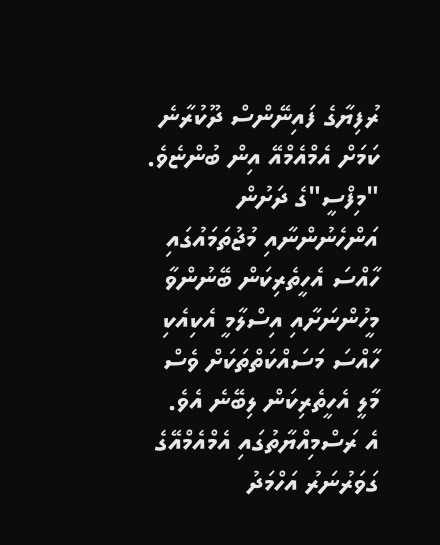ރުފިޔާގެ ފައިނޭންސް ދޫކުރާނެ ކަމަށް އެމްއެމްއޭ އިން ބުންޏެވެ.
"މިފްސީ"ގެ ދަށުން އަންހެނުންނާއި މުޖުތަމައުގައި ހާއްސަ އެހީތެރިކަން ބޭނުންވާ މީހުންނަށާއި އިސްލާމީ އެކިއެކި ހާއްސަ މަސައްކަތްތަކަށް ވެސް މާލީ އެހީތެރިކަން ލިބޭނެ އެވެ.
އެ ރަސްމިއްޔާތުގައި އެމްއެމްއޭގެ ގަވަރުނަރު އަހްމަދު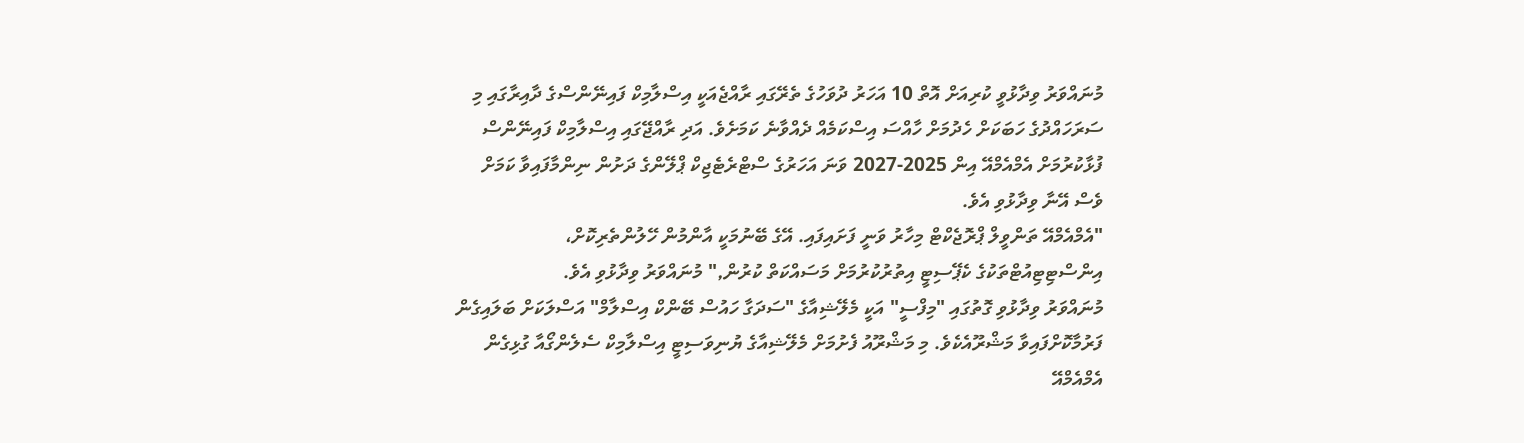މުނައްވަރު ވިދާޅުވީ ކުރިއަށް އޮތް 10 އަހަރު ދުވަހުގެ ތެރޭގައި ރާއްޖެއަކީ އިސްލާމިކް ފައިނޭންސްގެ ދާއިރާގައި މި ސަރަހައްދުގެ ހަބަކަށް ހެދުމަށް ހާއްސަ އިސްކަމެއް ދެއްވާނެ ކަމަށެވެ. އަދި ރާއްޖޭގައި އިސްލާމިކް ފައިނޭންސް ފުޅާކުރުމަށް އެމްއެމްއޭ އިން 2025-2027 ވަނަ އަހަރުގެ ސްޓްރެޓެޖިކް ޕްލޭންގެ ދަށުން ނިންމާފައިވާ ކަމަށް ވެސް އޭނާ ވިދާޅުވި އެވެ.
"އެމްއެމްއޭ ތަންވީލް ޕްރޮޖެކްޓް މިހާރު ވަނީ ފަށައިފައި. އޭގެ ބޭނުމަކީ އާންމުން ހޭލުންތެރިކޮށް، އިންސްޓިޓިއުޓްތަކުގެ ކެޕޭސިޓީ އިތުރުކުރުމަށް މަސައްކަތް ކުރުން," މުނައްވަރު ވިދާޅުވި އެވެ.
މުނައްވަރު ވިދާޅުވި ގޮތުގައި "މިފްސީ" އަކީ މެލޭޝިއާގެ "ސަދަގާ ހައުސް ބޭންކް އިސްލާމް" އަސްލަކަށް ބަލައިގެން ފަރުމާކޮށްފައިވާ މަޝްރޫއެކެވެ. މި މަޝްރޫއު ފެށުމަށް މެލޭޝިއާގެ ޔުނިވަސިޓީ އިސްލާމިކް ސެލެންގޯއާ ގުޅިގެން އެމްއެމްއޭ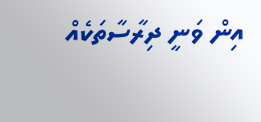އިން ވަނީ ދިރާސާތަކެއް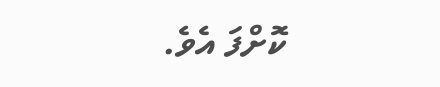ކޮށްފަ އެވެ.